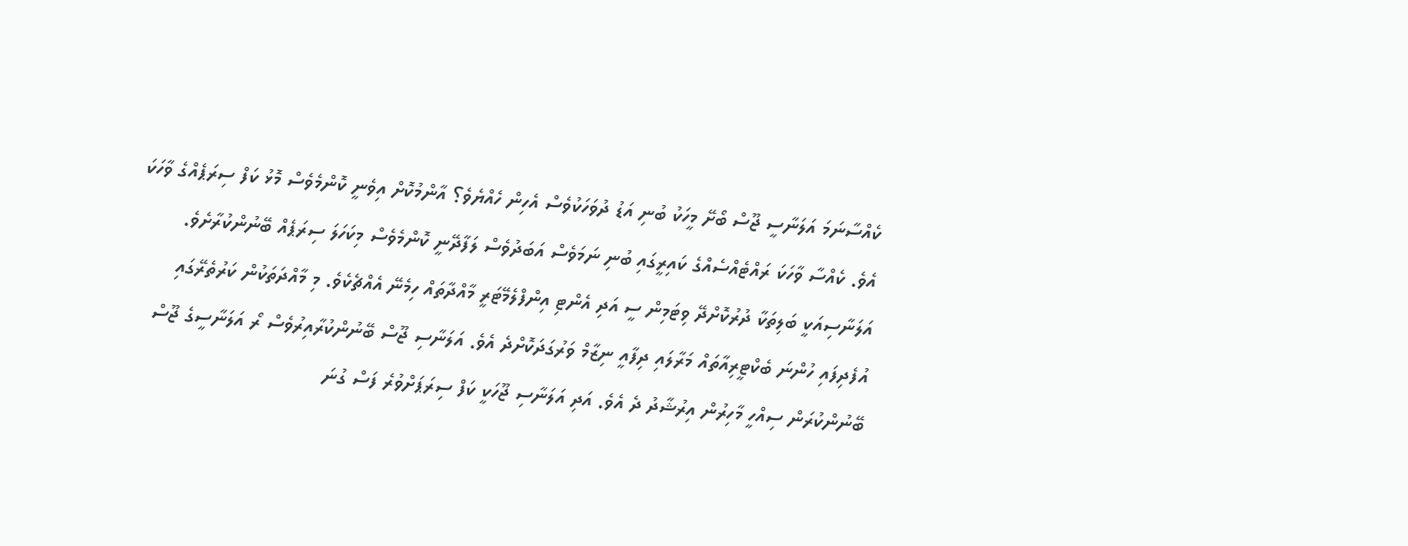ކެއްސާނަމަ އަލަނާސީ ޖޫސް ބޯށޭ މީހަކު ބުނި އަޑު ދުވަހަކުވެސް އެހިން ހެއްޔެވެ؟ އާންމުކޮށް އިވެނީ ކޮންމެވެސް މޮޅު ކަފް ސިރަޕެއްގެ ވާހަކަ އެވެ. ކެއްސާ ވާހަކަ ރައްޓެއްސެއްގެ ކައިރީގައި ބުނި ނަމަވެސް އަބަދުވެސް ލަފާދޭނީ ކޮންމެވެސް މިކަހަލަ ސިރަޕެއް ބޭނުންކުރާށެވެ.
އަލަނާސިއަކީ ބަލިތަކާ ދުރުކޮށްދޭ ވިޓަމިން ސީ އަދި އެންޓި އިންފްލެމޭޓަރީ މާއްދާތައް ހިމެނޭ އެއްޗެކެވެ. މި މާއްދަތަކުން ކަރުތެރޭގައި އުފެދިފައި ހުންނަ ބެކްޓީރިއާތައް މަރާލައި ދިފާއީ ނިޒާމް ވަރުގަދަކޮށްދެ އެވެ. އަލަނާސި ޖޫސް ބޭނުންކުރާއިރުވެސް ރޯ އަލަނާސީގެ ޖޫސް ބޭނުންކުރަން ސިއްހީ މާހިރުން އިރުޝާދު ދެ އެވެ. އަދި އަލަނާސި ޖޫހަކީ ކަފް ސިރަޕަށްވުރެ ފަސް ގުނަ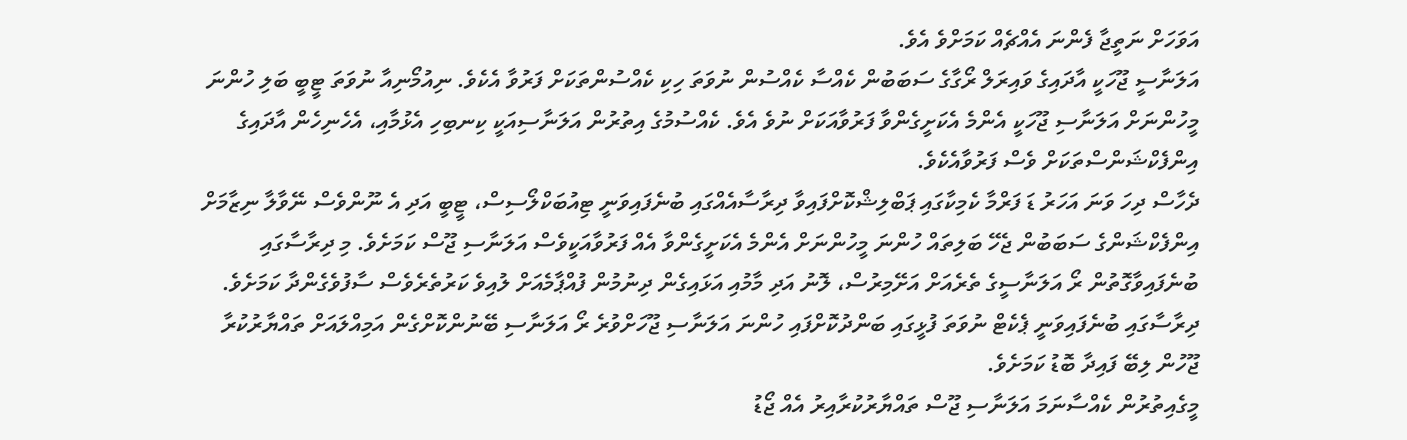އަވަހަށް ނަތީޖާ ފެންނަ އެއްޗެއް ކަމަށްވެ އެވެ.
އަލަނާސީ ޖޫހަކީ އާދައިގެ ވައިރަލް ރޯގާގެ ސަބަބުން ކެއްސާ ކެއްސުން ނުވަތަ ހިކި ކެއްސުންތަކަށް ފަރުވާ އެކެވެ. ނިއުމޯނިއާ ނުވަތަ ޓީބީ ބަލި ހުންނަ މީހުންނަށް އަލަނާސި ޖޫހަކީ އެންމެ އެކަށީގެންވާ ފަރުވާއަކަށް ނުވެ އެވެ. ކެއްސުމުގެ އިތުރުން އަލަނާސިއަކީ ކިނބިހި އެޅުމާއި، އެހެނިހެން އާދައިގެ އިންފެކްޝަންސްތަކަށް ވެސް ފަރުވާއެކެވެ.
ދެހާސް ދިހަ ވަނަ އަހަރު ޑަ ފަރްމާ ކެމިކާގައި ޕަބްލިޝްކޮށްފައިވާ ދިރާސާއެއްގައި ބުނެފައިވަނީ ޓިއުބަކްލޯސިސް، ޓީބީ އަދި އެ ނޫންވެސް ނޭވާލާ ނިޒާމަށް އިންފެކްޝަންގެ ސަބަބުން ޖެހޭ ބަލިތައް ހުންނަ މީހުންނަށް އެންމެ އެކަށީގެންވާ އެއް ފަރުވާއަކީވެސް އަލަނާސި ޖޫސް ކަމަށެވެ. މި ދިރާސާގައި ބުނެފައިވާގޮތުން ރޯ އަލަނާސީގެ ތެރެއަށް އަށޭމިރުސް، ލޮނު އަދި މާމުއި އަޅައިގެން ދިނުމުން ފުއްޕާމެއަށް ލުއިވެ ކަރުތެރެވެސް ސާފުވެގެންދާ ކަމަށެވެ.
ދިރާސާގައި ބުނެފައިވަނީ ޕެކެޓް ނުވަތަ ފުޅީގައި ބަންދުކޮށްފައި ހުންނަ އަލަނާސި ޖޫހަށްވުރެ ރޯ އަލަނާސި ބޭނުންކޮށްގެން އަމިއްލައަށް ތައްޔާރުކުރާ ޖޫހުން ލިބޭ ފައިދާ ބޮޑު ކަމަށެވެ.
މީގެއިތުރުން ކެއްސާނަމަ އަލަނާސި ޖޫސް ތައްޔާރުކުރާއިރު އެއް ޖޯޑު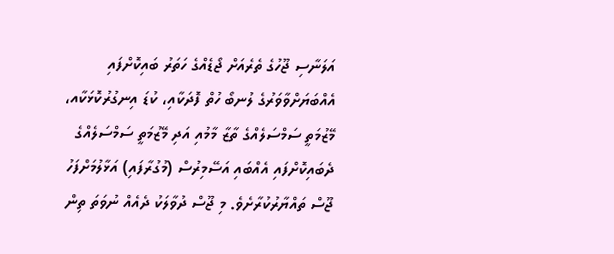އަލަނާސި ޖޫހުގެ ތެރެއަށް ޖޯޑެއްގެ ހަތަރު ބައިކޮށްފައި އެއްބަޔަށްވާވަރުގެ ލުނބޯ ހުތް ފޮދަކާއި، ކުޑަ އިނގުރުކޮޅަކާއ، މޭޒުމަތީ ސަމްސަލެއްގެ ތާޒާ މާމުއި އަދި މޭޒުމަތީ ސަމްސަލެއްގެ ދެބައިކޮށްފައި އެއްބައި އަސޭމިރުސް (މުގުރާފައި) އަޅާލުމަށްފަހު ޖޫސް ތައްޔާރުކުރާށެވެ. މި ޖޫސް ދުވާލަކު ދެއެއް ނުވަތަ ތިން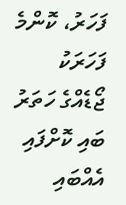ފަހަރު، ކޮންމެ ފަހަރަކު ޖޯޑެއްގެ ހަތަރު ބައި ކޮށްފައި އެއްބައި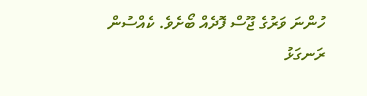ހުންނަ ވަރުގެ ޖޫސް ފޮދެއް ބޯށެވެ. ކެއްސުން ރަނގަޅު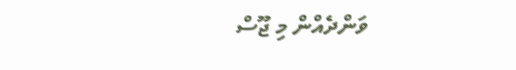ވަންދެއްން މި ޖޫސް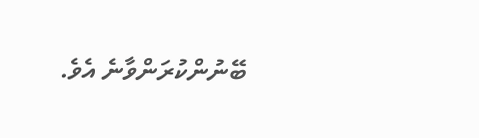ބޭނުންކުރަންވާނެ އެވެ.